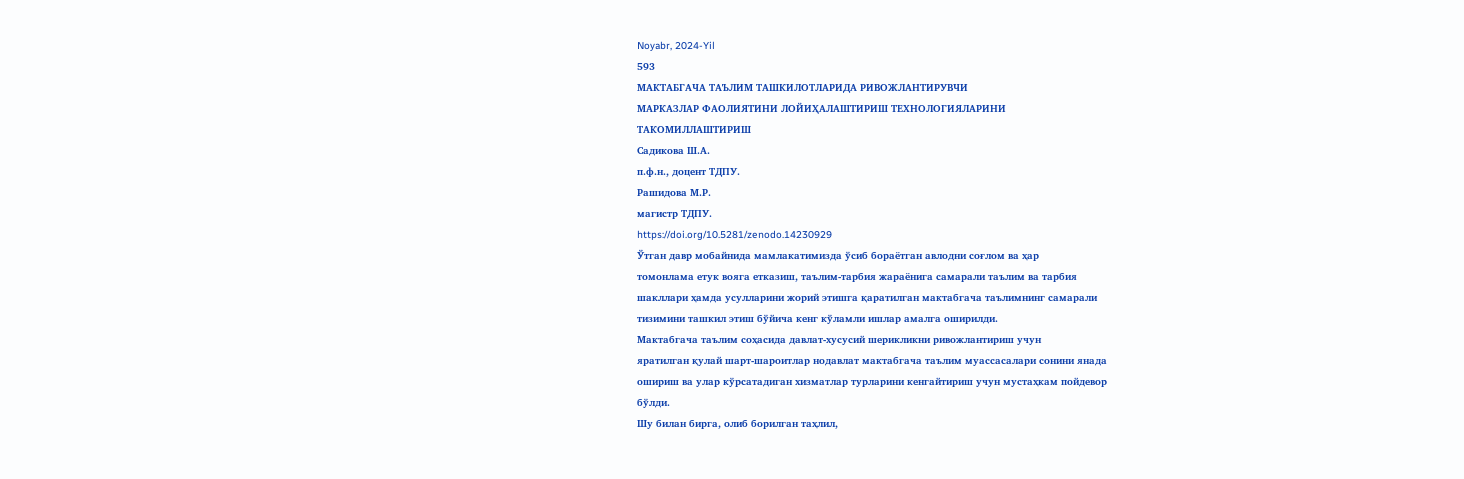Noyabr, 2024-Yil
593
МАКТАБГАЧА ТАЪЛИМ ТАШКИЛОТЛАРИДА РИВОЖЛАНТИРУВЧИ
МАРКАЗЛАР ФАОЛИЯТИНИ ЛОЙИҲАЛАШТИРИШ ТЕХНОЛОГИЯЛАРИНИ
ТАКОМИЛЛАШТИРИШ
Садикова Ш.А.
п.ф.н., доцент ТДПУ.
Рашидова М.Р.
магистр ТДПУ.
https://doi.org/10.5281/zenodo.14230929
Ўтган давр мобайнида мамлакатимизда ўсиб бораётган авлодни соғлом ва ҳар
томонлама етук вояга етказиш, таълим-тарбия жараёнига самарали таълим ва тарбия
шакллари ҳамда усулларини жорий этишга қаратилган мактабгача таълимнинг самарали
тизимини ташкил этиш бўйича кенг кўламли ишлар амалга оширилди.
Мактабгача таълим соҳасида давлат-хусусий шерикликни ривожлантириш учун
яратилган қулай шарт-шароитлар нодавлат мактабгача таълим муассасалари сонини янада
ошириш ва улар кўрсатадиган хизматлар турларини кенгайтириш учун мустаҳкам пойдевор
бўлди.
Шу билан бирга, олиб борилган таҳлил,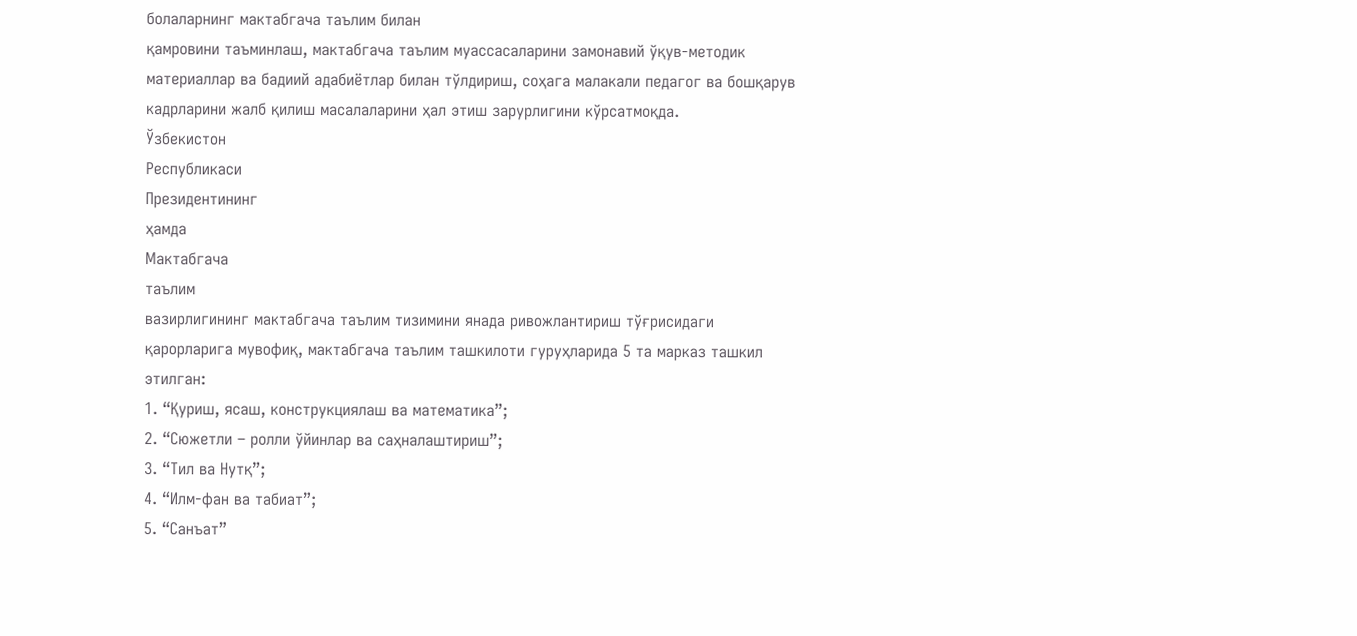болаларнинг мактабгача таълим билан
қамровини таъминлаш, мактабгача таълим муассасаларини замонавий ўқув-методик
материаллар ва бадиий адабиётлар билан тўлдириш, соҳага малакали педагог ва бошқарув
кадрларини жалб қилиш масалаларини ҳал этиш зарурлигини кўрсатмоқда.
Ўзбекистон
Республикаси
Президентининг
ҳамда
Мактабгача
таълим
вазирлигининг мактабгача таълим тизимини янада ривожлантириш тўғрисидаги
қарорларига мувофиқ, мактабгача таълим ташкилоти гуруҳларида 5 та марказ ташкил
этилган:
1. “Қуриш, ясаш, конструкциялаш ва математика”;
2. “Сюжетли – ролли ўйинлар ва саҳналаштириш”;
3. “Тил ва Нутқ”;
4. “Илм-фан ва табиат”;
5. “Санъат”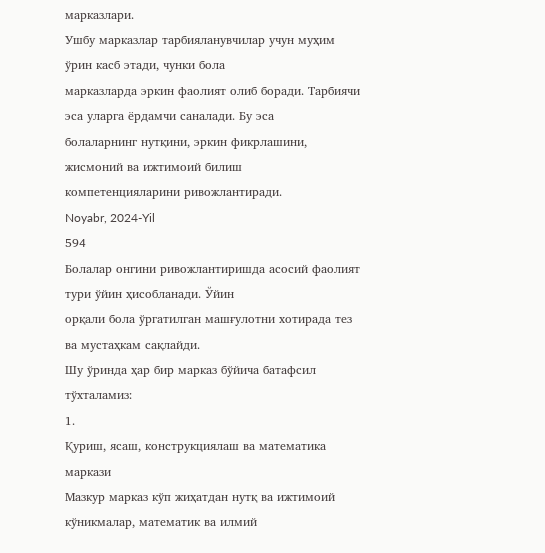марказлари.
Ушбу марказлар тарбияланувчилар учун муҳим ўрин касб этади, чунки бола
марказларда эркин фаолият олиб боради. Тарбиячи эса уларга ёрдамчи саналади. Бу эса
болаларнинг нутқини, эркин фикрлашини, жисмоний ва ижтимоий билиш
компетенцияларини ривожлантиради.
Noyabr, 2024-Yil
594
Болалар онгини ривожлантиришда асосий фаолият тури ўйин ҳисобланади. Ўйин
орқали бола ўргатилган машғулотни хотирада тез ва мустаҳкам сақлайди.
Шу ўринда ҳар бир марказ бўйича батафсил тўхталамиз:
1.
Қуриш, ясаш, конструкциялаш ва математика маркази
Мазкур марказ кўп жиҳатдан нутқ ва ижтимоий кўникмалар, математик ва илмий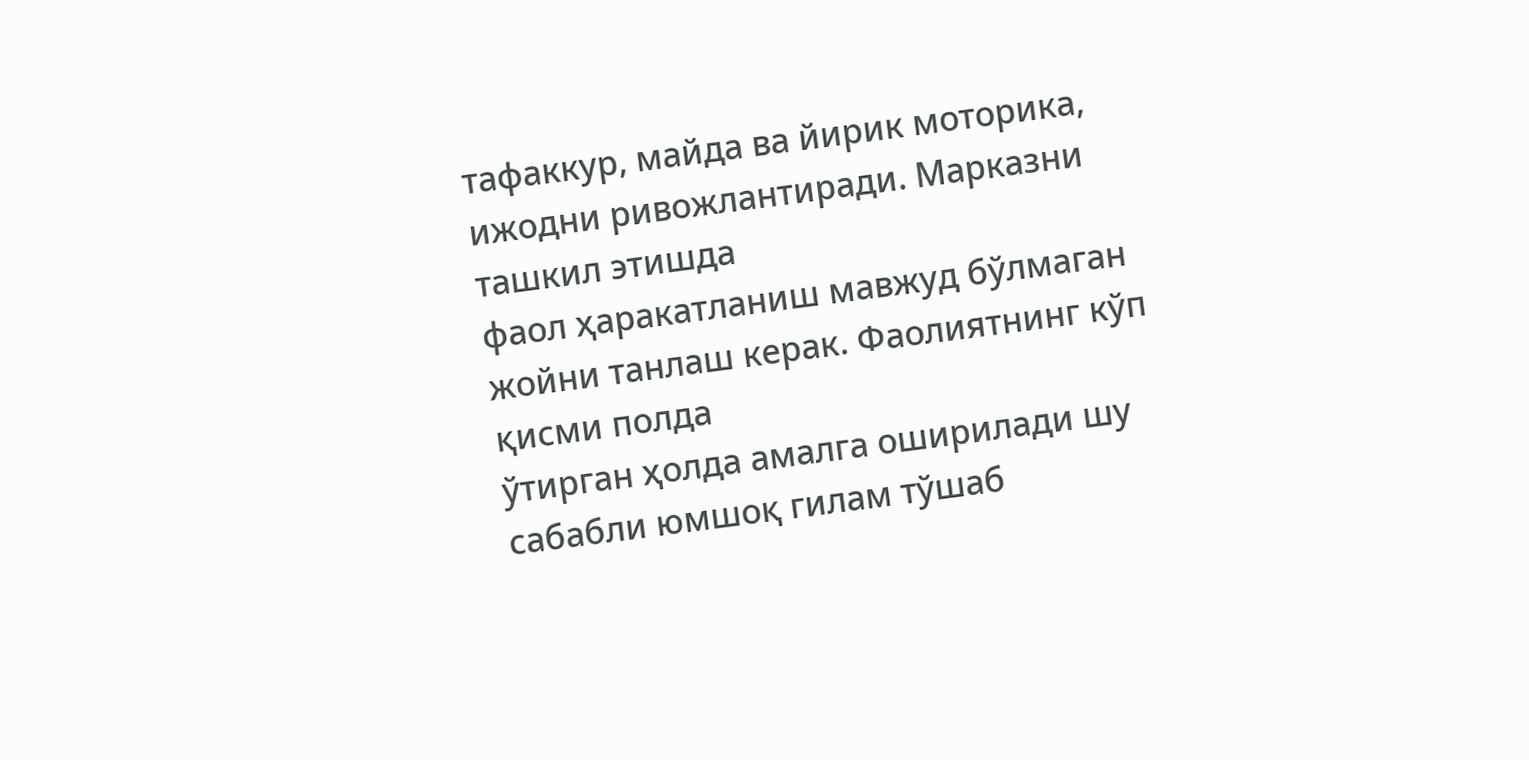тафаккур, майда ва йирик моторика, ижодни ривожлантиради. Марказни ташкил этишда
фаол ҳаракатланиш мавжуд бўлмаган жойни танлаш керак. Фаолиятнинг кўп қисми полда
ўтирган ҳолда амалга оширилади шу сабабли юмшоқ гилам тўшаб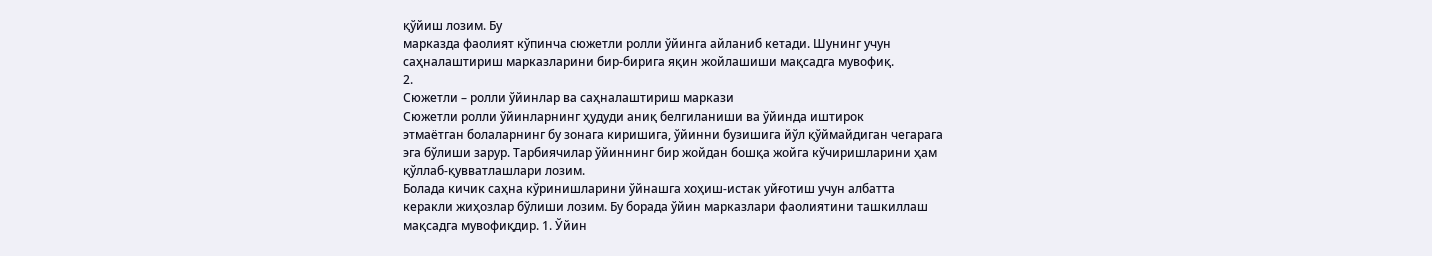қўйиш лозим. Бу
марказда фаолият кўпинча сюжетли ролли ўйинга айланиб кетади. Шунинг учун
саҳналаштириш марказларини бир-бирига яқин жойлашиши мақсадга мувофиқ.
2.
Сюжетли – ролли ўйинлар ва саҳналаштириш маркази
Сюжетли ролли ўйинларнинг ҳудуди аниқ белгиланиши ва ўйинда иштирок
этмаётган болаларнинг бу зонага киришига, ўйинни бузишига йўл қўймайдиган чегарага
эга бўлиши зарур. Тарбиячилар ўйиннинг бир жойдан бошқа жойга кўчиришларини ҳам
қўллаб-қувватлашлари лозим.
Болада кичик саҳна кўринишларини ўйнашга хоҳиш-истак уйғотиш учун албатта
керакли жиҳозлар бўлиши лозим. Бу борада ўйин марказлари фаолиятини ташкиллаш
мақсадга мувофиқдир. 1. Ўйин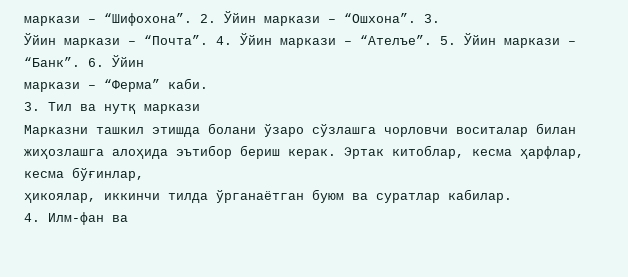маркази – “Шифохона”. 2. Ўйин маркази – “Ошхона”. 3.
Ўйин маркази – “Почта”. 4. Ўйин маркази – “Ателъе”. 5. Ўйин маркази – “Банк”. 6. Ўйин
маркази – “Ферма” каби.
3. Тил ва нутқ маркази
Марказни ташкил этишда болани ўзаро сўзлашга чорловчи воситалар билан
жиҳозлашга алоҳида эътибор бериш керак. Эртак китоблар, кесма ҳарфлар, кесма бўғинлар,
ҳикоялар, иккинчи тилда ўрганаётган буюм ва суратлар кабилар.
4. Илм-фан ва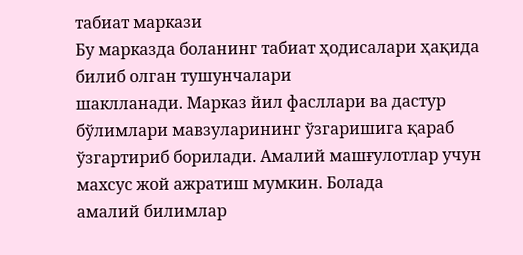табиат маркази
Бу марказда боланинг табиат ҳодисалари ҳақида билиб олган тушунчалари
шаклланади. Марказ йил фасллари ва дастур бўлимлари мавзуларининг ўзгаришига қараб
ўзгартириб борилади. Амалий машғулотлар учун махсус жой ажратиш мумкин. Болада
амалий билимлар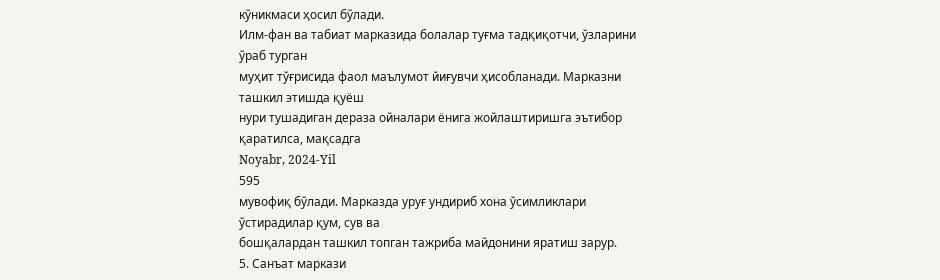кўникмаси ҳосил бўлади.
Илм-фан ва табиат марказида болалар туғма тадқиқотчи, ўзларини ўраб турган
муҳит тўғрисида фаол маълумот йиғувчи ҳисобланади. Марказни ташкил этишда қуёш
нури тушадиган дераза ойналари ёнига жойлаштиришга эътибор қаратилса, мақсадга
Noyabr, 2024-Yil
595
мувофиқ бўлади. Марказда уруғ ундириб хона ўсимликлари ўстирадилар қум, сув ва
бошқалардан ташкил топган тажриба майдонини яратиш зарур.
5. Санъат маркази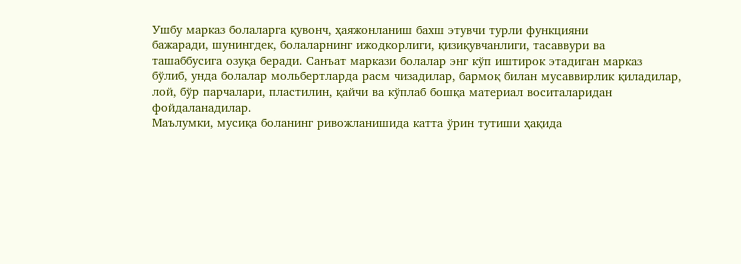Ушбу марказ болаларга қувонч, ҳаяжонланиш бахш этувчи турли функцияни
бажаради, шунингдек, болаларнинг ижодкорлиги, қизиқувчанлиги, тасаввури ва
ташаббусига озуқа беради. Санъат маркази болалар энг кўп иштирок этадиган марказ
бўлиб, унда болалар мольбертларда расм чизадилар, бармоқ билан мусаввирлик қиладилар,
лой, бўр парчалари, пластилин, қайчи ва кўплаб бошқа материал воситаларидан
фойдаланадилар.
Маълумки, мусиқа боланинг ривожланишида катта ўрин тутиши ҳақида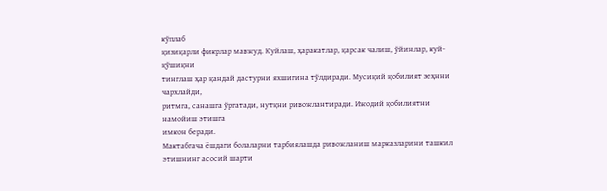кўплаб
қизиқарли фикрлар мавжуд. Куйлаш, ҳаракатлар, қарсак чалиш, ўйинлар, куй-қўшиқни
тинглаш ҳар қандай дастурни яхшигина тўлдиради. Мусиқий қобилият зеҳнни чархлайди,
ритмга, санашга ўргатади, нутқни ривожлантиради. Ижодий қобилиятни намойиш этишга
имкон беради.
Мактабгача ёшдаги болаларни тарбиялашда ривожланиш марказларини ташкил
этишнинг асосий шарти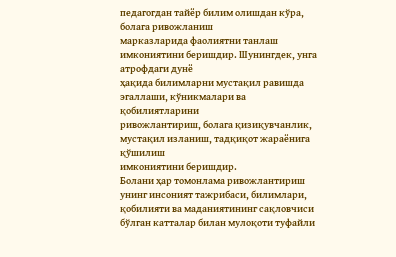педагогдан тайёр билим олишдан кўра, болага ривожланиш
марказларида фаолиятни танлаш имкониятини беришдир. Шунингдек, унга атрофдаги дунё
ҳақида билимларни мустақил равишда эгаллаши, кўникмалари ва қобилиятларини
ривожлантириш, болага қизиқувчанлик, мустақил изланиш, тадқиқот жараёнига қўшилиш
имкониятини беришдир.
Болани ҳар томонлама ривожлантириш унинг инсоният тажрибаси, билимлари,
қобилияти ва маданиятининг сақловчиси бўлган катталар билан мулоқоти туфайли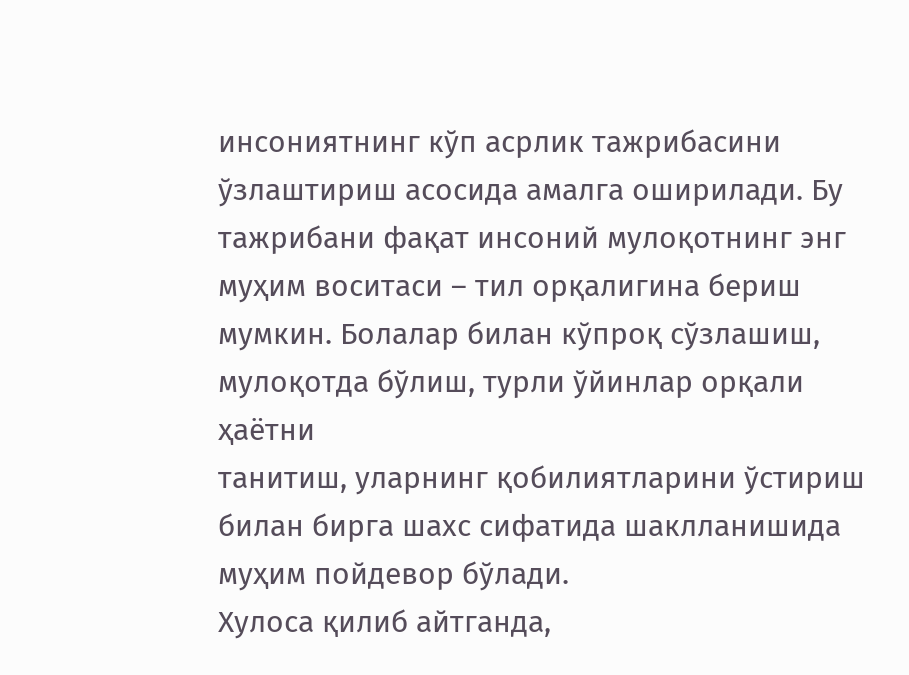инсониятнинг кўп асрлик тажрибасини ўзлаштириш асосида амалга оширилади. Бу
тажрибани фақат инсоний мулоқотнинг энг муҳим воситаси – тил орқалигина бериш
мумкин. Болалар билан кўпроқ сўзлашиш, мулоқотда бўлиш, турли ўйинлар орқали ҳаётни
танитиш, уларнинг қобилиятларини ўстириш билан бирга шахс сифатида шаклланишида
муҳим пойдевор бўлади.
Хулоса қилиб айтганда,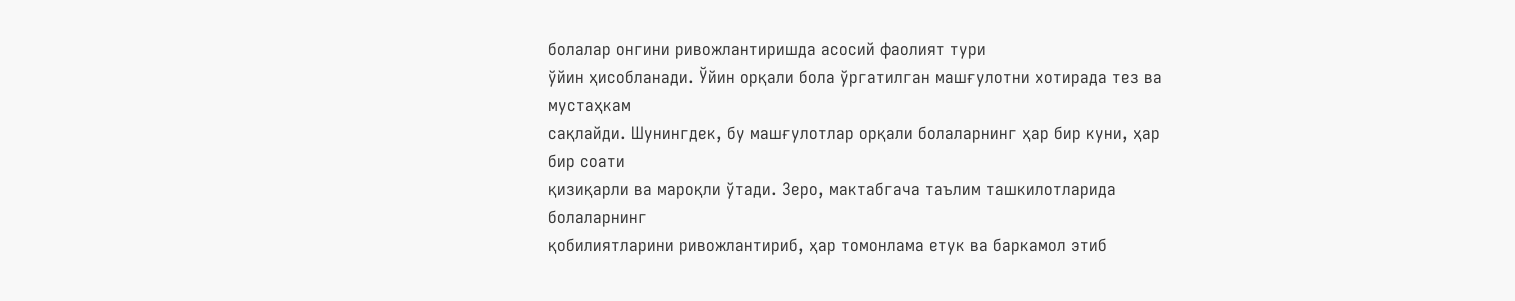болалар онгини ривожлантиришда асосий фаолият тури
ўйин ҳисобланади. Ўйин орқали бола ўргатилган машғулотни хотирада тез ва мустаҳкам
сақлайди. Шунингдек, бу машғулотлар орқали болаларнинг ҳар бир куни, ҳар бир соати
қизиқарли ва мароқли ўтади. Зеро, мактабгача таълим ташкилотларида болаларнинг
қобилиятларини ривожлантириб, ҳар томонлама етук ва баркамол этиб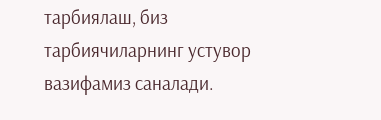тарбиялаш, биз
тарбиячиларнинг устувор вазифамиз саналади.